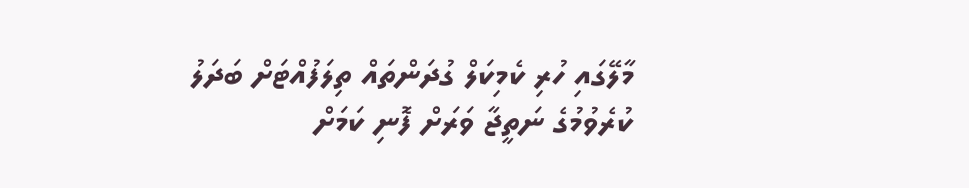މާލޭގައި ހުރި ކެމިކަލް ގުދަންތައް ތިލަފުއްޓަށް ބަދަލު ކުރެވުމުގެ ނަތީޖާ ވަރަށް ފޮނި ކަމަށް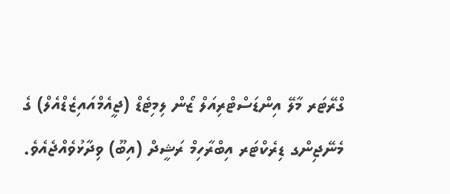ގްރޭޓަރ މާލޭ އިންޑަސްޓްރިއަލް ޒޯން ލިމިޓެޑް (ޖީއެމްއައިޒެޑްއެލް) ގެ މެނޭޖިންގ ޑިރެކްޓަރ އިބްރާހިމް ރަޝީދް (އިބޫ) ވިދާޅުވެއްޖެއެވެ.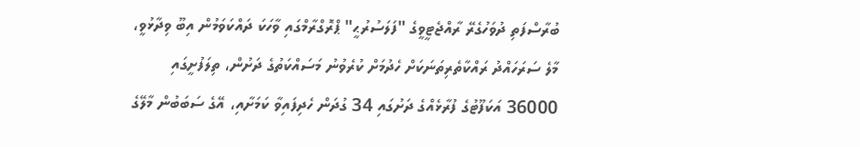ބުރާސްފަތި ދުވަހުގެރޭ ރާއްޖެޓީވީގެ "ފަލަސުރުޙީ" ޕްރޮގްރާމްގައި ވާހަކަ ދައްކަވަމުން އިބޫ ވިދާޅުވީ، މާލެ ސަރަހައްދު ރައްކާތެރިތަނަކަށް ހެދުމަށް ކުރެވުނު މަސައްކަތުގެ ދަށުން، ތިލަފުށީގައި 36000 އަކަފޫޓުގެ ފުރާޅެއްގެ ދަށުގައި 34 ގުދަން ހެދިފައިވާ ކަމަށާއި، އޭގެ ސަބަބުން މާލޭގެ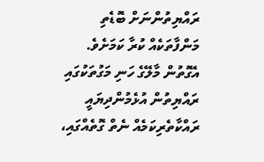ރައްޔިތުންނަށް ބޮޑެތި މަންފާތަކެއް ކުރާ ކަމަށެވެ.
އެގޮތުން މާލޭގެ ހަނި މަގުތަކުގައި ރައްޔިތުން އުޅެމުންދިޔައީ ރައްކާތެރިކަމެއް ނެތް ގޮތެއްގައި،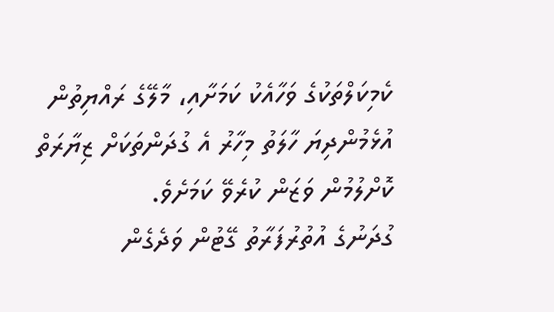ކެމިކަލްތަކުގެ ވަހާއެކު ކަމަށާއި، މާލޭގެ ރައްޔިތުން އުޅެމުންދިޔަ ހާލަތު މިހާރު އެ ގުދަންތަކަށް ޒިޔާރަތް ކޮށްލުމުން ވަޒަން ކުރެވޭ ކަމަށެވެ.
ގުދަނުގެ އުތުރުފަރާތު ގޭޓުން ވަދެގެން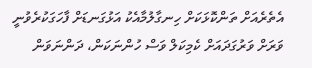އެތެރެއަށް ތަންކޮޅަކަށް ހިނގާލުމާއެކު އަޅުގަނޑަށް ފާހަގަކުރެވުނީ ވަރަށް ވަރުގަދައަށް ކެމިކަލް ވަސް ހުންނަކަން، ދަންނަވަން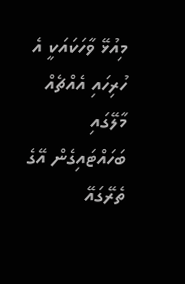މިއުޅޭ ވާހަކައަކީ އެ ހުރިހައި އެއްޗެއް މާލޭގައި ބަހައްޓައިގެން އޭގެ ތެރޭގައޭ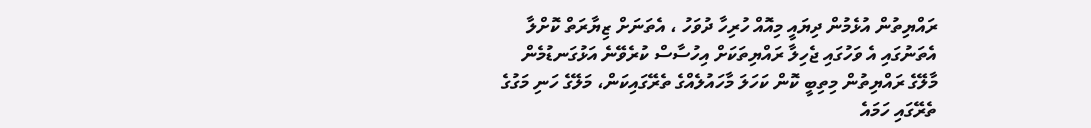ރައްޔިތުން އުޅެމުން ދިޔައީ މިއޮއް ހުރިހާ ދުވަހު ، އެތަނަށް ޒިޔާރަތް ކޮށްލާ އެތަނުގައި އެ ވަހުގައި ޖެހިލާ ރައްޔިތަކަށް އިހުސާސް ކުރެވޭނެ އަޅުގަނޑުމެން މާލޭގެ ރައްޔިތުން މިތިބީ ކޮން ކަހަލަ މާހައުލެއްގެ ތެރޭގައިކަން، މަލޭގެ ހަނި މަގުގެ ތެރޭގައި ހަމައެ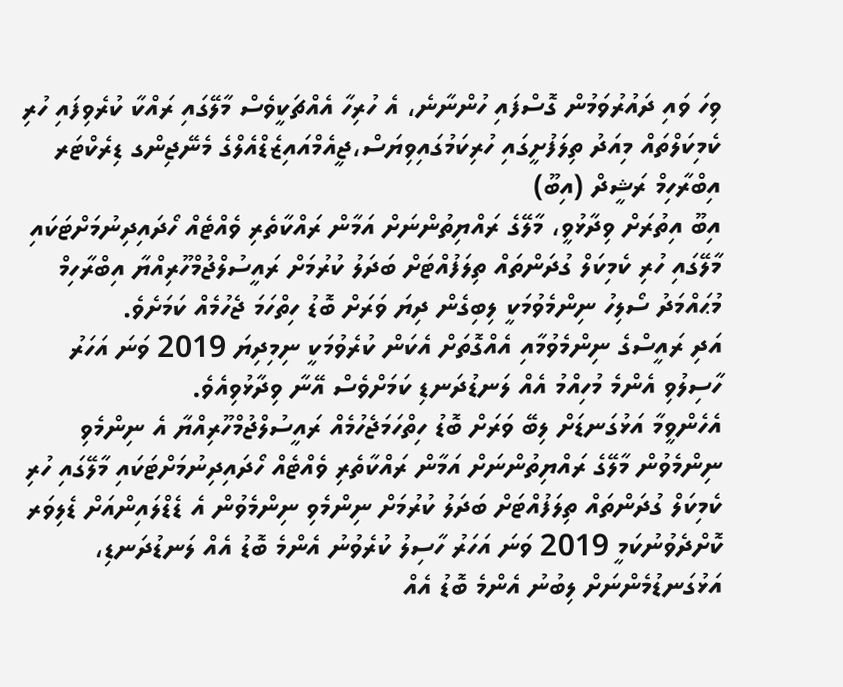ވިހަ ވައި ދައުރުވަމުން ގޮސްފައި ހުންނާނެ، އެ ހުރިހާ އެއްޗަކީވެސް މާލޭގައި ރައްކާ ކުރެވިފައި ހުރި ކެމިކަލްތައް މިއަދު ތިލަފުށީގައި ހުރިކަމުގައިވިޔަސް،ޖީއެމްއައިޒެޑްއެލްގެ މެނޭޖިންގ ޑިރެކްޓަރ އިބްރާހިމް ރަޝީދް (އިބޫ)
އިބޫ އިތުރަށް ވިދާޅުވީ، މާލޭގެ ރައްޔިތުންނަށް އަމާން ރައްކާތެރި ވެއްޓެއް ހޯދައިދިނުމަށްޓަކައި މާލޭގައި ހުރި ކެމިކަލް ގުދަންތައް ތިލަފުއްޓަށް ބަދަލު ކުރުމަށް ރައީސުލްޖުމްހޫރިއްޔާ އިބްރާހިމް މުޙައްމަދު ސޯލިހު ނިންމެވުމަކީ ލިބިގެން ދިޔަ ވަރަށް ބޮޑު ހިތްހަމަ ޖެހުމެއް ކަމަށެވެ.
އަދި ރައީސްގެ ނިންމެވުމާއި އެއްގޮތަށް އެކަން ކުރެވުމަކީ ނިމިދިޔަ 2019 ވަނަ އަހަރު ހާސިލުވި އެންމެ މުހިއްމު އެއް ލަނޑުދަނޑި ކަމަށްވެސް އޭނާ ވިދާޅުވިއެވެ.
އެހެންވީމާ އަޅުގަނޑަށް ލިބޭ ވަރަށް ބޮޑު ހިތްހަމަޖެހުމެއް ރައީސުލްޖުމްހޫރިއްޔާ އެ ނިންމެވި ނިންމެވުން މާލޭގެ ރައްޔިތުންނަށް އަމާން ރައްކާތެރި ވެއްޓެއް ހޯދައިދިނުމަށްޓަކައި މާލޭގައި ހުރި ކެމިކަލް ގުދަންތައް ތިލަފުއްޓަށް ބަދަލު ކުރުމަށް ނިންމެވި ނިންމެވުން އެ ޑެޑްލައިންއަށް ޑެލިވަރ ކޮށްދެވުނުކަމީ 2019 ވަނަ އަހަރު ހާސިލު ކުރެވުނު އެންމެ ބޮޑު އެއް ލަނޑުދަނޑި، އަޅުގަނޑުމެންނަށް ލިބުނު އެންމެ ބޮޑު އެއް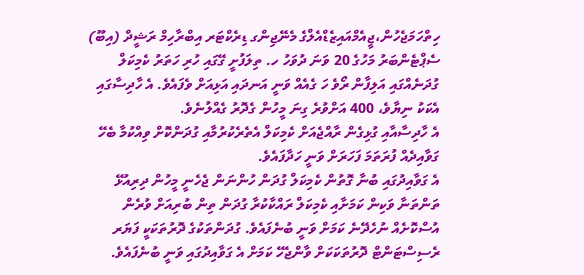ހިތްހަމަޖެހުން،ޖީއެމްއައިޒެޑްއެލްގެ މެނޭޖިންގ ޑިރެކްޓަރ އިބްރާހިމް ރަޝީދް (އިބޫ)
ސެޕްޓެންބަރު މަހުގެ 20 ވަނަ ދުވަހު ހ. ތިލަފުށީ ގޭގައި ހުރި ހަތަރު ކެމިކަލް ގުދަނެއްގައި އަލިފާން ރޯވެ ހަ ގެއެއް ވަނީ އަނދައި އަޅިއަށް ވެފައެވެ. އެ ހާދިސާގައި އެކަކު ނިޔާވެ، 400 އަށްވުރެ ގިނަ މީހުން ގެދޮރު ގެއްލުނެވެ.
އެ ހާދިސާއާއި ގުޅިގެން ރާއްޖެއަށް ކެމިކަލް އެތެރެކުރުމާއި ގުދަންކޮށް ވިއްކުމާ ބެހޭ ގަވާއިދެއް ފުރަތަމަ ފަހަރަށް ވަނީ ހަދާފައެވެ.
އެ ގަވާއިދުގައި ބުނާ ގޮތުން ކެމިކަލް ގުދަން ހުންނަން ޖެހެނީ މީހުން ދިރިއުޅޭ ތަންތަނާ ވަކިން ކަމަށާއި ކެމިކަލް ރައްކާކުރާ ގުދަން ތިން ބުރިއަށް ވުރެން އުސްކޮށެއް ނުހެދޭނެ ކަމަށް ވަނީ ބުނެފައެވެ. ގުދަންތަކުގެ ދޮރުތަކަކީ ފަޔަރ ރެސިސްޓަންޓް ދޮރުތަކަކަށް ވާންޖެހޭ ކަމަށް އެ ގަވާއިދުގައި ވަނީ ބުނެފައެވެ.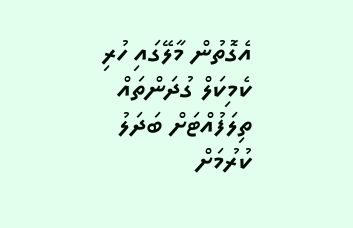އެގޮތުން މާލޭގައި ހުރި ކެމިކަލް ގުދަންތައް ތިލަފުއްޓަށް ބަދަލު ކުރުމަށް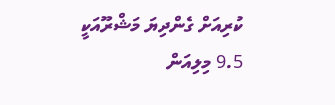ކުރިއަށް ގެންދިޔަ މަޝްރޫއަކީ 9.5 މިލިއަން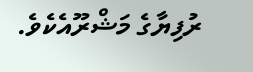ރުފިޔާގެ މަޝްރޫއެކެވެ.